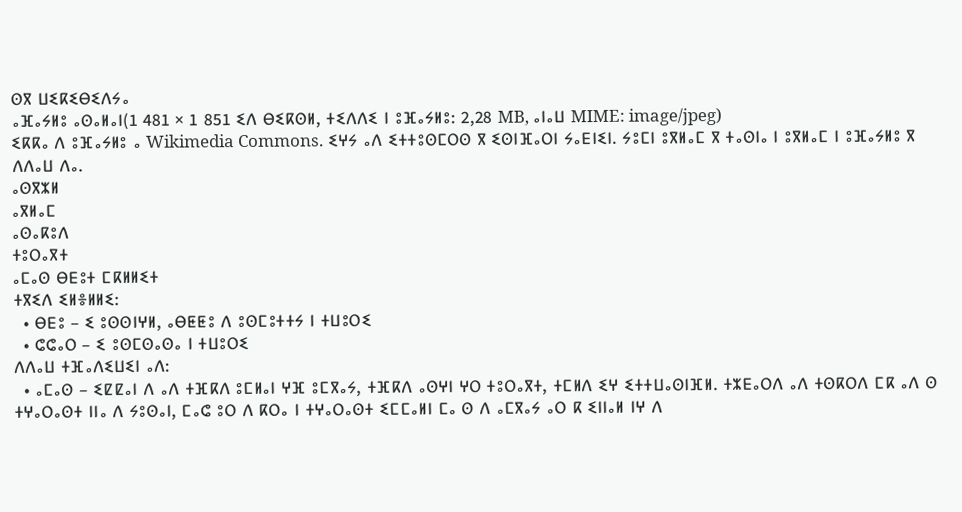ⵙⴳ ⵡⵉⴽⵉⴱⵉⴷⵢⴰ
ⴰⴼⴰⵢⵍⵓ ⴰⵙⴰⵍⴰⵏ(1 481 × 1 851 ⵉⴷ ⴱⵉⴽⵙⵍ, ⵜⵉⴷⴷⵉ ⵏ ⵓⴼⴰⵢⵍⵓ: 2,28 MB, ⴰⵏⴰⵡ MIME: image/jpeg)
ⵉⴽⴽⴰ ⴷ ⵓⴼⴰⵢⵍⵓ ⴰ Wikimedia Commons. ⵉⵖⵢ ⴰⴷ ⵉⵜⵜⵓⵙⵎⵔⵙ ⴳ ⵉⵙⵏⴼⴰⵔⵏ ⵢⴰⴹⵏⵉⵏ. ⵢⵓⵎⵏ ⵓⴳⵍⴰⵎ ⴳ ⵜⴰⵙⵏⴰ ⵏ ⵓⴳⵍⴰⵎ ⵏ ⵓⴼⴰⵢⵍⵓ ⴳ ⴷⴷⴰⵡ ⴷⴰ.
ⴰⵙⴳⵣⵍ
ⴰⴳⵍⴰⵎ
ⴰⵙⴰⴽⵓⴷ
ⵜⵓⵔⴰⴳⵜ
ⴰⵎⴰⵙ ⴱⴹⵓⵜ ⵎⴽⵍⵍⵉⵜ
ⵜⴳⵉⴷ ⵉⵍⴻⵍⵍⵉ:
  • ⴱⴹⵓ – ⵉ ⵓⵙⵙⵏⵖⵍ, ⴰⴱⵟⵟⵓ ⴷ ⵓⵙⵎⵓⵜⵜⵢ ⵏ ⵜⵡⵓⵔⵉ
  • ⵛⵛⴰⵔ – ⵉ ⵓⵙⵎⵙⴰⵙⴰ ⵏ ⵜⵡⵓⵔⵉ
ⴷⴷⴰⵡ ⵜⴼⴰⴷⵉⵡⵉⵏ ⴰⴷ:
  • ⴰⵎⴰⵙ – ⵉⵇⵇⴰⵏ ⴷ ⴰⴷ ⵜⴼⴽⴷ ⵓⵎⵍⴰⵏ ⵖⴼ ⵓⵎⴳⴰⵢ, ⵜⴼⴽⴷ ⴰⵙⵖⵏ ⵖⵔ ⵜⵓⵔⴰⴳⵜ, ⵜⵎⵍⴷ ⵉⵖ ⵉⵜⵜⵡⴰⵙⵏⴼⵍ. ⵜⵣⴹⴰⵔⴷ ⴰⴷ ⵜⵙⴽⵔⴷ ⵎⴽ ⴰⴷ ⵙ ⵜⵖⴰⵔⴰⵙⵜ ⵏⵏⴰ ⴷ ⵢⵓⵙⴰⵏ, ⵎⴰⵛ ⵓⵔ ⴷ ⴽⵔⴰ ⵏ ⵜⵖⴰⵔⴰⵙⵜ ⵉⵎⵎⴰⵍⵏ ⵎⴰ ⵙ ⴷ ⴰⵎⴳⴰⵢ ⴰⵔ ⴽ ⵉⵏⵏⴰⵍ ⵏⵖ ⴷ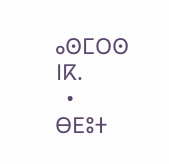ⴰⵙⵎⵔⵙ ⵏⴽ.
  • ⴱⴹⵓⵜ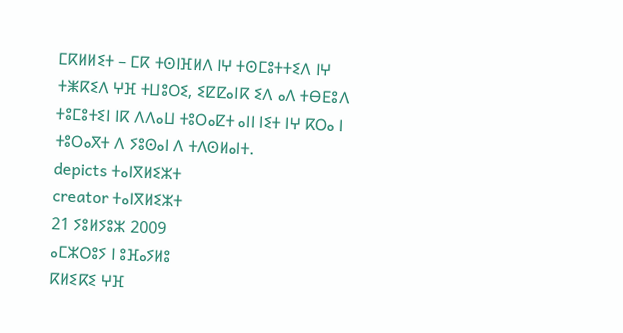ⵎⴽⵍⵍⵉⵜ – ⵎⴽ ⵜⵙⵏⴼⵍⴷ ⵏⵖ ⵜⵙⵎⵓⵜⵜⵉⴷ ⵏⵖ ⵜⵥⴽⵉⴷ ⵖⴼ ⵜⵡⵓⵔⵉ, ⵉⵇⵇⴰⵏⴽ ⵉⴷ ⴰⴷ ⵜⴱⴹⵓⴷ ⵜⵓⵎⵓⵜⵉⵏ ⵏⴽ ⴷⴷⴰⵡ ⵜⵓⵔⴰⵇⵜ ⴰⵏⵏ ⵏⵉⵜ ⵏⵖ ⴽⵔⴰ ⵏ ⵜⵓⵔⴰⴳⵜ ⴷ ⵢⵓⵙⴰⵏ ⴷ ⵜⴷⵙⵍⴰⵏⵜ.
depicts ⵜⴰⵏⴳⵍⵉⵣⵜ
creator ⵜⴰⵏⴳⵍⵉⵣⵜ
21 ⵢⵓⵍⵢⵓⵣ 2009
ⴰⵎⵣⵔⵓⵢ ⵏ ⵓⴼⴰⵢⵍⵓ
ⴽⵍⵉⴽⵉ ⵖⴼ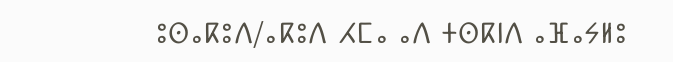ⵓⵙⴰⴽⵓⴷ/ⴰⴽⵓⴷ ⵃⵎⴰ ⴰⴷ ⵜⵙⴽⵏⴷ ⴰⴼⴰⵢⵍⵓ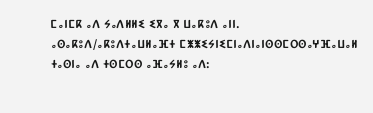ⵎⴰⵏⵎⴽ ⴰⴷ ⵢⴰⴷⵍⵍⵉ ⵉⴳⴰ ⴳ ⵡⴰⴽⵓⴷ ⴰⵏⵏ.
ⴰⵙⴰⴽⵓⴷ/ⴰⴽⵓⴷⵜⴰⵡⵍⴰⴼⵜ ⵎⵥⵥⵉⵢⵏⵉⵎⵏⴰⴷⵏⴰⵏⵙⵙⵎⵔⵙⴰⵖⴼⴰⵡⴰⵍ
ⵜⴰⵙⵏⴰ ⴰⴷ ⵜⵙⵎⵔⵙ ⴰⴼⴰⵢⵍⵓ ⴰⴷ: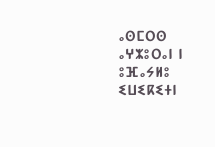ⴰⵙⵎⵔⵙ ⴰⵖⵣⵓⵔⴰⵏ ⵏ ⵓⴼⴰⵢⵍⵓ
ⵉⵡⵉⴽⵉⵜⵏ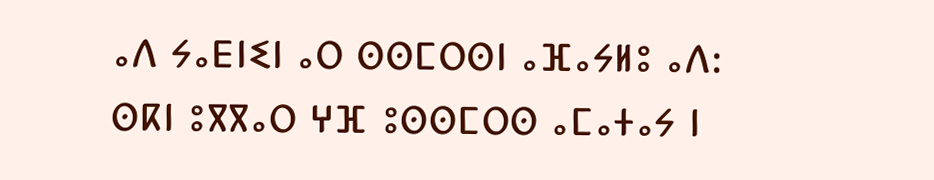ⴰⴷ ⵢⴰⴹⵏⵉⵏ ⴰⵔ ⵙⵙⵎⵔⵙⵏ ⴰⴼⴰⵢⵍⵓ ⴰⴷ:
ⵙⴽⵏ ⵓⴳⴳⴰⵔ ⵖⴼ ⵓⵙⵙⵎⵔⵙ ⴰⵎⴰⵜⴰⵢ ⵏ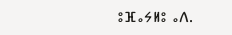ⵓⴼⴰⵢⵍⵓ ⴰⴷ.